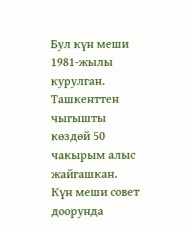Бул күн меши 1981-жылы курулган. Ташкенттен чыгышты көздөй 50 чакырым алыс жайгашкан.
Күн меши совет доорунда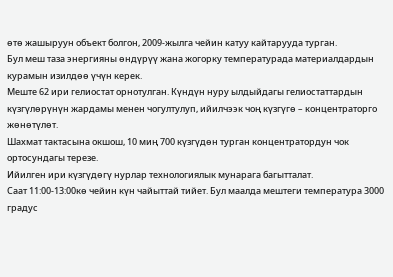өтө жашыруун объект болгон, 2009-жылга чейин катуу кайтарууда турган.
Бул меш таза энергияны өндүрүү жана жогорку температурада материалдардын курамын изилдөө үчүн керек.
Меште 62 ири гелиостат орнотулган. Күндүн нуру ылдыйдагы гелиостаттардын күзгүлөрүнүн жардамы менен чогултулуп, ийилчээк чоң күзгүгө – концентраторго жөнөтүлөт.
Шахмат тактасына окшош, 10 миң 700 күзгүдөн турган концентратордун чок ортосундагы терезе.
Ийилген ири күзгүдөгү нурлар технологиялык мунарага багытталат.
Саат 11:00-13:00кө чейин күн чайыттай тийет. Бул маалда мештеги температура 3000 градус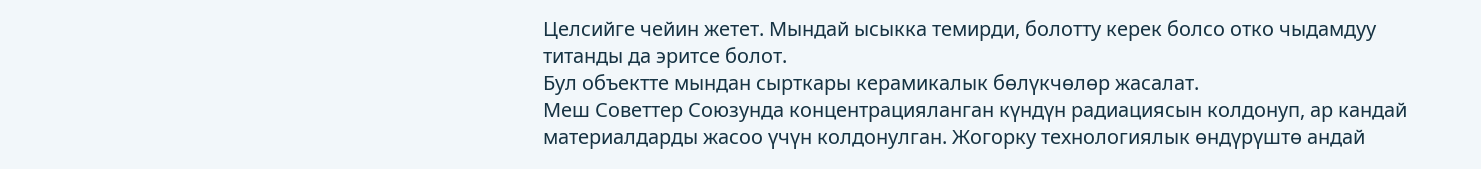Целсийге чейин жетет. Мындай ысыкка темирди, болотту керек болсо отко чыдамдуу титанды да эритсе болот.
Бул объектте мындан сырткары керамикалык бөлүкчөлөр жасалат.
Меш Советтер Союзунда концентрацияланган күндүн радиациясын колдонуп, ар кандай материалдарды жасоо үчүн колдонулган. Жогорку технологиялык өндүрүштө андай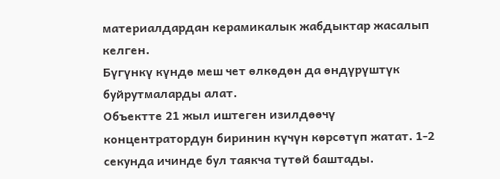материалдардан керамикалык жабдыктар жасалып келген.
Бүгүнкү күндө меш чет өлкөдөн да өндүрүштүк буйрутмаларды алат.
Объектте 21 жыл иштеген изилдөөчү концентратордун биринин күчүн көрсөтүп жатат. 1-2 секунда ичинде бул таякча түтөй баштады.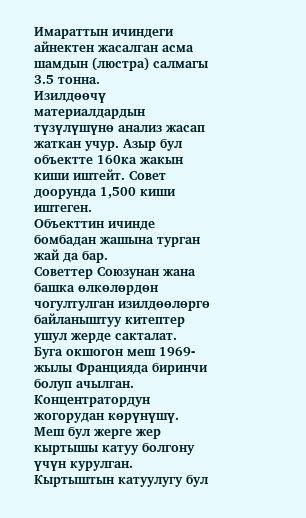Имараттын ичиндеги айнектен жасалган асма шамдын (люстра) салмагы 3.5 тонна.
Изилдөөчү материалдардын түзүлүшүнө анализ жасап жаткан учур. Азыр бул объектте 160ка жакын киши иштейт. Совет доорунда 1,500 киши иштеген.
Объекттин ичинде бомбадан жашына турган жай да бар.
Советтер Союзунан жана башка өлкөлөрдөн чогултулган изилдөөлөргө байланыштуу китептер ушул жерде сакталат.
Буга окшогон меш 1969-жылы Францияда биринчи болуп ачылган.
Концентратордун жогорудан көрүнүшү.
Меш бул жерге жер кыртышы катуу болгону үчүн курулган. Кыртыштын катуулугу бул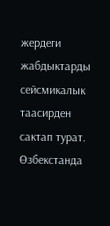жердеги жабдыктарды сейсмикалык таасирден сактап турат. Өзбекстанда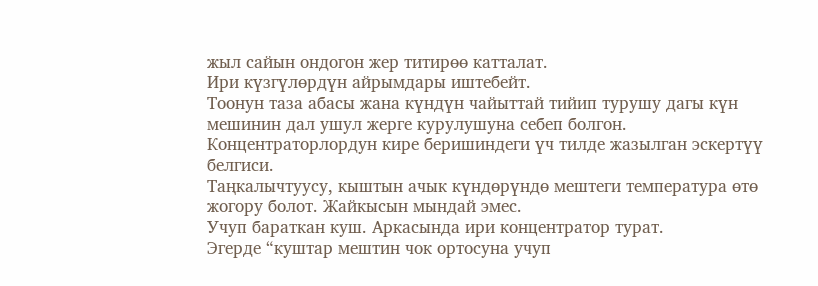жыл сайын ондогон жер титирөө катталат.
Ири күзгүлөрдүн айрымдары иштебейт.
Тоонун таза абасы жана күндүн чайыттай тийип турушу дагы күн мешинин дал ушул жерге курулушуна себеп болгон.
Концентраторлордун кире беришиндеги үч тилде жазылган эскертүү белгиси.
Таңкалычтуусу, кыштын ачык күндөрүндө мештеги температура өтө жогору болот. Жайкысын мындай эмес.
Учуп бараткан куш. Аркасында ири концентратор турат.
Эгерде “куштар мештин чок ортосуна учуп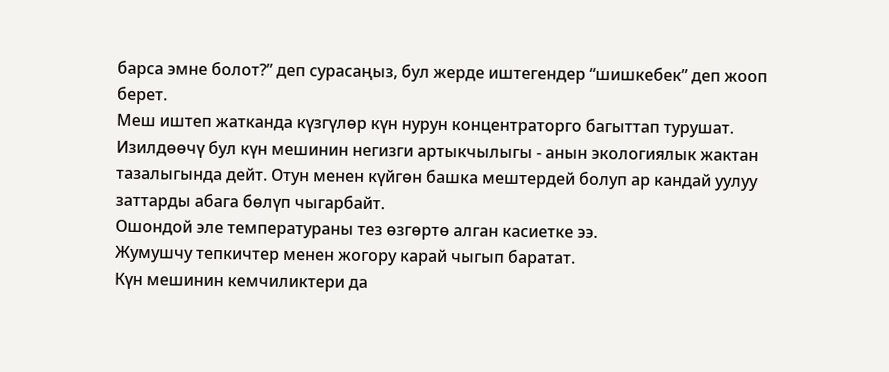барса эмне болот?” деп сурасаңыз, бул жерде иштегендер “шишкебек” деп жооп берет.
Меш иштеп жатканда күзгүлөр күн нурун концентраторго багыттап турушат.
Изилдөөчү бул күн мешинин негизги артыкчылыгы - анын экологиялык жактан тазалыгында дейт. Отун менен күйгөн башка мештердей болуп ар кандай уулуу заттарды абага бөлүп чыгарбайт.
Ошондой эле температураны тез өзгөртө алган касиетке ээ.
Жумушчу тепкичтер менен жогору карай чыгып баратат.
Күн мешинин кемчиликтери да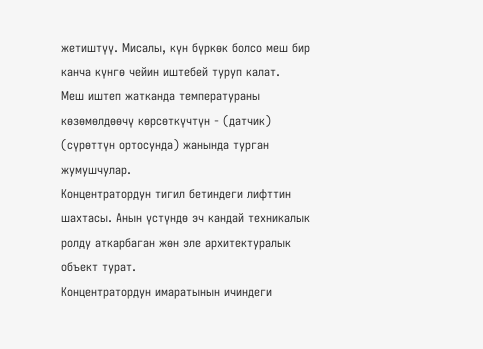жетиштүү. Мисалы, күн бүркөк болсо меш бир канча күнгө чейин иштебей туруп калат.
Меш иштеп жатканда температураны көзөмөлдөөчү көрсөткүчтүн - (датчик) (сүрөттүн ортосунда) жанында турган жумушчулар.
Концентратордун тигил бетиндеги лифттин шахтасы. Анын үстүндө эч кандай техникалык ролду аткарбаган жөн эле архитектуралык объект турат.
Концентратордун имаратынын ичиндеги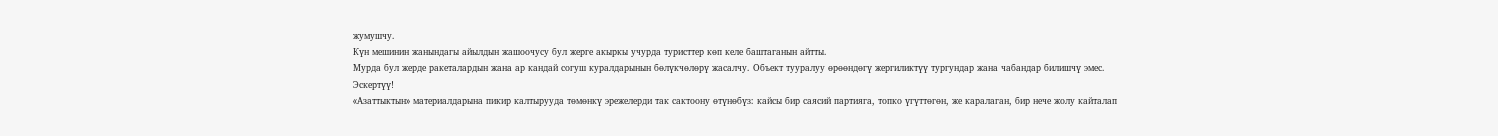жумушчу.
Күн мешинин жанындагы айылдын жашоочусу бул жерге акыркы учурда туристтер көп келе баштаганын айтты.
Мурда бул жерде ракеталардын жана ар кандай согуш куралдарынын бөлүкчөлөрү жасалчу. Объект тууралуу өрөөндөгү жергиликтүү тургундар жана чабандар билишчү эмес.
Эскертүү!
«Азаттыктын» материалдарына пикир калтырууда төмөнкү эрежелерди так сактоону өтүнөбүз: кайсы бир саясий партияга, топко үгүттөгөн, же каралаган, бир нече жолу кайталап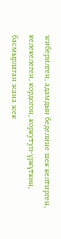жиберилген, адамдын беделине шек келтирген, келекелеген, кордогон, коркутуп-үркүткөн, басмырлаган жана жек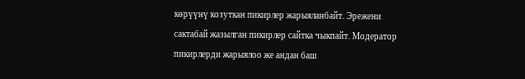көрүүнү козуткан пикирлер жарыяланбайт. Эрежени сактабай жазылган пикирлер сайтка чыкпайт. Модератор пикирлерди жарыялоо же андан баш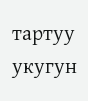тартуу укугун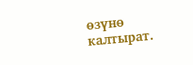өзүнө калтырат.